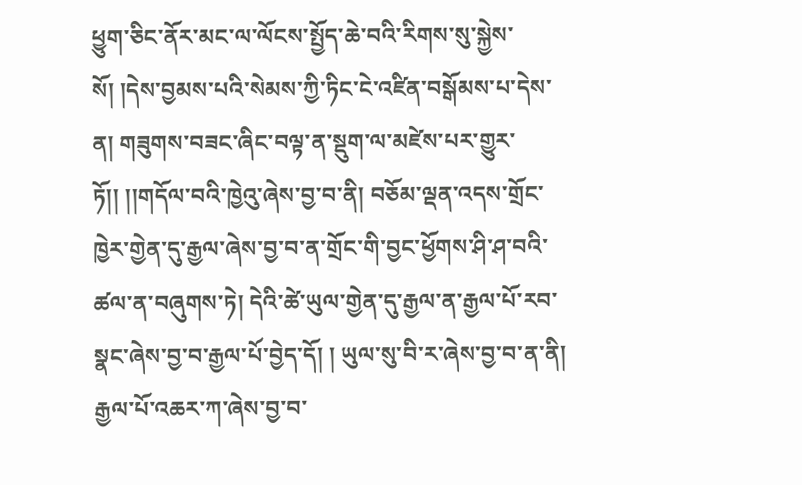ཕྱུག་ཅིང་ནོར་མང་ལ་ལོངས་སྤྱོད་ཆེ་བའི་རིགས་སུ་སྐྱེས་སོ། །དེས་བྱམས་པའི་སེམས་ཀྱི་ཏིང་ངེ་འཛིན་བསྒོམས་པ་དེས་ན། གཟུགས་བཟང་ཞིང་བལྟ་ན་སྡུག་ལ་མཛེས་པར་གྱུར་ཏོ།། །།གདོལ་བའི་ཁྱེའུ་ཞེས་བྱ་བ་ནི། བཅོམ་ལྡན་འདས་གྲོང་ཁྱེར་གྱེན་དུ་རྒྱལ་ཞེས་བྱ་བ་ན་གྲོང་གི་བྱང་ཕྱོགས་ཤི་ཤ་བའི་ཚལ་ན་བཞུགས་ཏེ། དེའི་ཚེ་ཡུལ་གྱེན་དུ་རྒྱལ་ན་རྒྱལ་པོ་རབ་སྣང་ཞེས་བྱ་བ་རྒྱལ་པོ་བྱེད་དོ། ། ཡུལ་སུ་བི་ར་ཞེས་བྱ་བ་ན་ནི། རྒྱལ་པོ་འཆར་ཀ་ཞེས་བྱ་བ་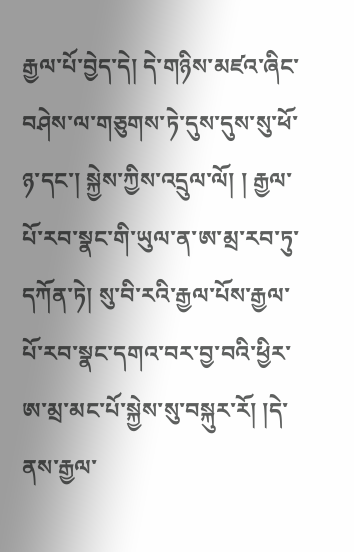རྒྱལ་པོ་བྱེད་དེ། དེ་གཉིས་མཛའ་ཞིང་བཤེས་ལ་གཅུགས་ཏེ་དུས་དུས་སུ་ཕོ་ཉ་དང་། སྐྱེས་ཀྱིས་འདྲུལ་ལོ། ། རྒྱལ་པོ་རབ་སྣང་གི་ཡུལ་ན་ཨ་མྲ་རབ་ཏུ་དཀོན་ཏེ། སུ་བི་རའི་རྒྱལ་པོས་རྒྱལ་པོ་རབ་སྣང་དགའ་བར་བྱ་བའི་ཕྱིར་ཨ་མྲ་མང་པོ་སྐྱེས་སུ་བསྐུར་རོ། །དེ་ནས་རྒྱལ་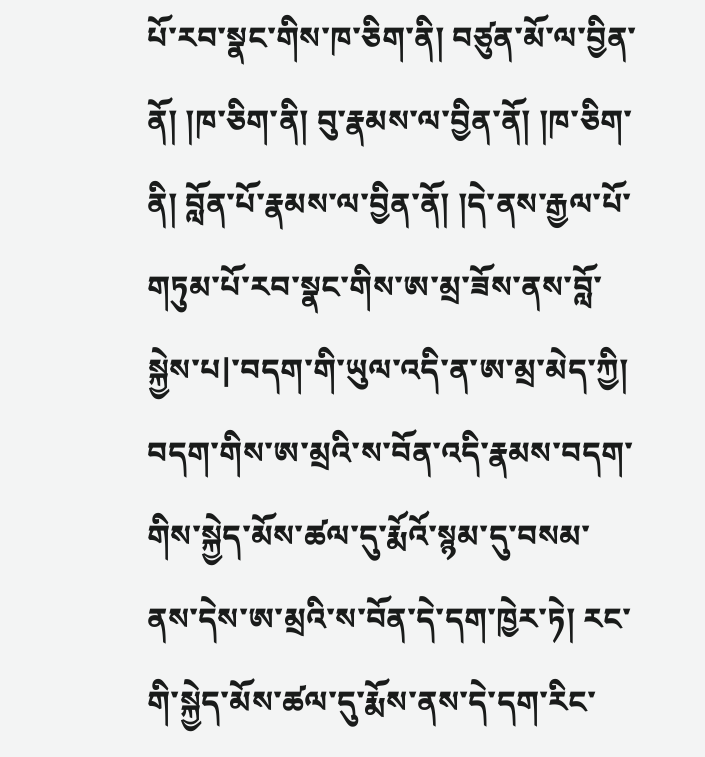པོ་རབ་སྣང་གིས་ཁ་ཅིག་ནི། བཙུན་མོ་ལ་བྱིན་ནོ། །ཁ་ཅིག་ནི། བུ་རྣམས་ལ་བྱིན་ནོ། །ཁ་ཅིག་ནི། བློན་པོ་རྣམས་ལ་བྱིན་ནོ། །དེ་ནས་རྒྱལ་པོ་གཏུམ་པོ་རབ་སྣང་གིས་ཨ་མྲ་ཟོས་ནས་བློ་སྐྱེས་པ|་བདག་གི་ཡུལ་འདི་ན་ཨ་མྲ་མེད་ཀྱི། བདག་གིས་ཨ་མྲའི་ས་བོན་འདི་རྣམས་བདག་གིས་སྐྱེད་མོས་ཚལ་དུ་རྨོའོ་སྙམ་དུ་བསམ་ནས་དེས་ཨ་མྲའི་ས་བོན་དེ་དག་ཁྱེར་ཏེ། རང་གི་སྐྱེད་མོས་ཚལ་དུ་རྨོས་ནས་དེ་དག་རིང་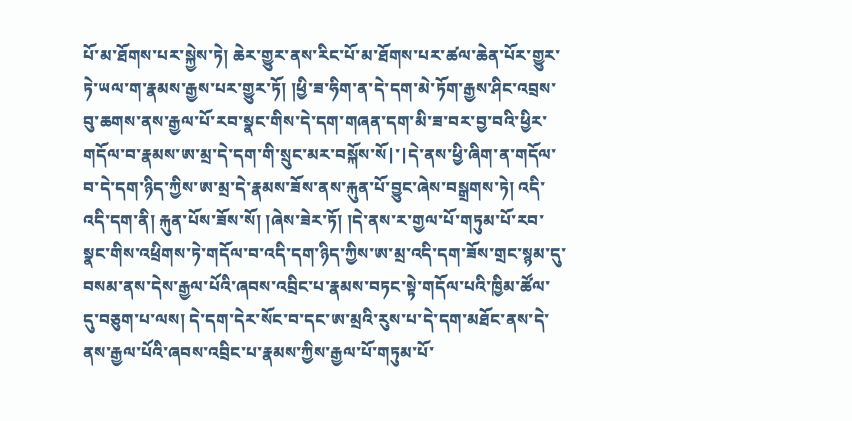པོ་མ་ཐོགས་པར་སྐྱེས་ཏེ། ཆེར་གྱུར་ནས་རིང་པོ་མ་ཐོགས་པར་ཚལ་ཆེན་པོར་གྱུར་ཏེ་ཡལ་ག་རྣམས་རྒྱས་པར་གྱུར་ཏོ། །ཕྱི་ཟ་ཧིག་ན་དེ་དག་མེ་ཏོག་རྒྱས་ཤིང་འབྲས་བུ་ཆགས་ནས་རྒྱལ་པོ་རབ་སྣང་གིས་དེ་དག་གཞན་དག་མི་ཟ་བར་བྱ་བའི་ཕྱིར་གདོལ་བ་རྣམས་ཨ་མྲ་དེ་དག་གི་སྲུང་མར་བསྐོས་སོ|་|དེ་ནས་ཕྱི་ཞིག་ན་གདོལ་བ་དེ་དག་ཉིད་ཀྱིས་ཨ་མྲ་དེ་རྣམས་ཟོས་ནས་རྐུན་པོ་བྱུང་ཞེས་བསྒྲགས་ཏེ། འདི་འདི་དག་ནི། རྐུན་པོས་ཟོས་སོ། །ཞེས་ཟེར་ཏོ། །དེ་ནས་ར་གྱལ་པོ་གཏུམ་པོ་རབ་སྣང་གིས་འཕྲིགས་ཏེ་གདོལ་བ་འདི་དག་ཉིད་ཀྱིས་ཨ་མྲ་འདི་དག་ཟོས་གྲང་སྙམ་དུ་བསམ་ནས་དེས་རྒྱལ་པོའི་ཞབས་འབྲིང་པ་རྣམས་བཏང་སྟེ་གདོལ་པའི་ཁྱིམ་ཚོལ་དུ་བཅུག་པ་ལས། དེ་དག་དེར་སོང་བ་དང་ཨ་མྲའི་རུས་པ་དེ་དག་མཐོང་ནས་དེ་ནས་རྒྱལ་པོའི་ཞབས་འབྲིང་པ་རྣམས་ཀྱིས་རྒྱལ་པོ་གཏུམ་པོ་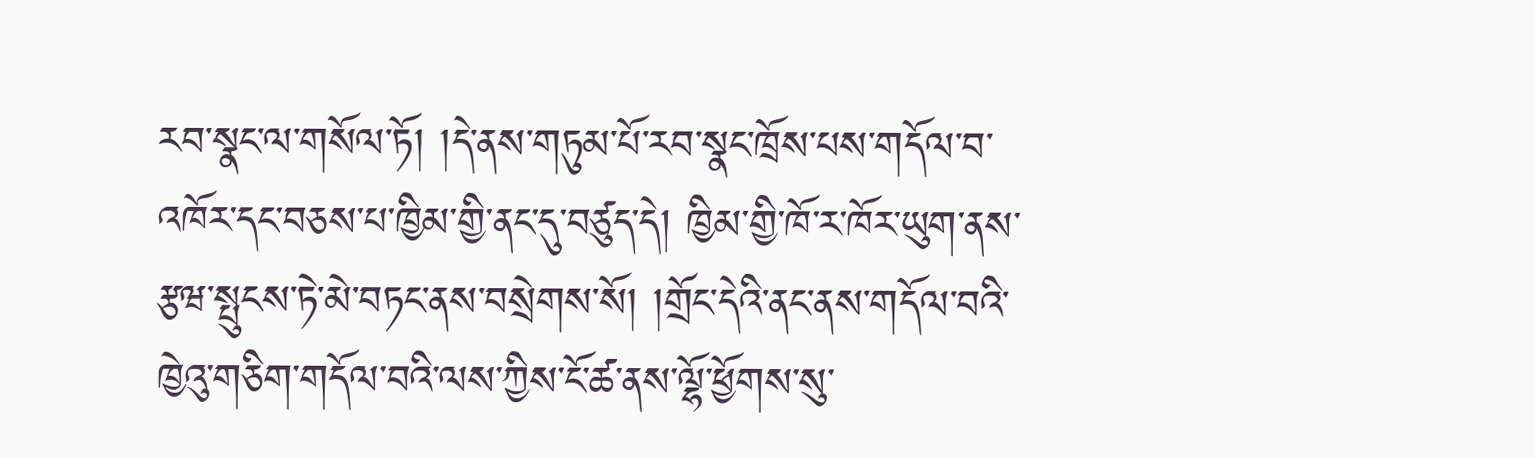རབ་སྣང་ལ་གསོལ་ཏོ། །དེ་ནས་གཏུམ་པོ་རབ་སྣང་ཁྲོས་པས་གདོལ་བ་འཁོར་དང་བཅས་པ་ཁྱིམ་གྱི་ནང་དུ་བཙུད་དེ། ཁྱིམ་གྱི་ཁོ་ར་ཁོར་ཡུག་ནས་རྩཝ་སྤུངས་ཏེ་མེ་བཏང་ནས་བསྲེགས་སོ། །གྲོང་དེའི་ནང་ནས་གདོལ་བའི་ཁྱེའུ་གཅིག་གདོལ་བའི་ལས་ཀྱིས་ངོ་ཚ་ནས་ལྷོ་ཕྱོགས་སུ་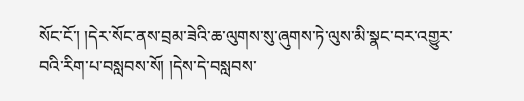སོང་ངོ་། །དེར་སོང་ནས་བྲམ་ཟེའི་ཆ་ལུགས་སུ་ཞུགས་ཏེ་ལུས་མི་སྣང་བར་འགྱུར་བའི་རིག་པ་བསླབས་སོ། །དེས་དེ་བསླབས་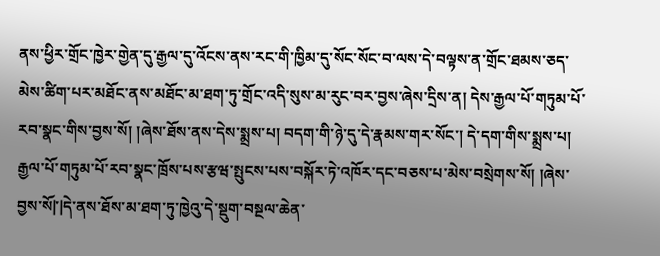ནས་ཕྱིར་གྲོང་ཁྱེར་གྱེན་དུ་རྒྱལ་དུ་འོངས་ནས་རང་གི་ཁྱིམ་དུ་སོང་སོང་བ་ལས་དེ་བལྟས་ན་གྲོང་ཐམས་ཅད་མེས་ཚིག་པར་མཐོང་ནས་མཐོང་མ་ཐག་ཏུ་གྲོང་འདི་སུས་མ་རུང་བར་བྱས་ཞེས་དྲིས་ན། དེས་རྒྱལ་པོ་གཏུམ་པོ་རབ་སྣང་གིས་བྱས་སོ། །ཞེས་ཐོས་ནས་དེས་སྨྲས་པ། བདག་གི་ཉེ་དུ་དེ་རྣམས་གར་སོང་། དེ་དག་གིས་སྨྲས་པ། རྒྱལ་པོ་གཏུམ་པོ་རབ་སྣང་ཁྲོས་པས་རྩཝ་སྤུངས་པས་བསྐོར་ཏེ་འཁོར་དང་བཅས་པ་མེས་བསྲེགས་སོ། །ཞེས་བྱས་སོ|་|དེ་ནས་ཐོས་མ་ཐག་ཏུ་ཁྱེའུ་དེ་སྡུག་བསྔལ་ཆེན་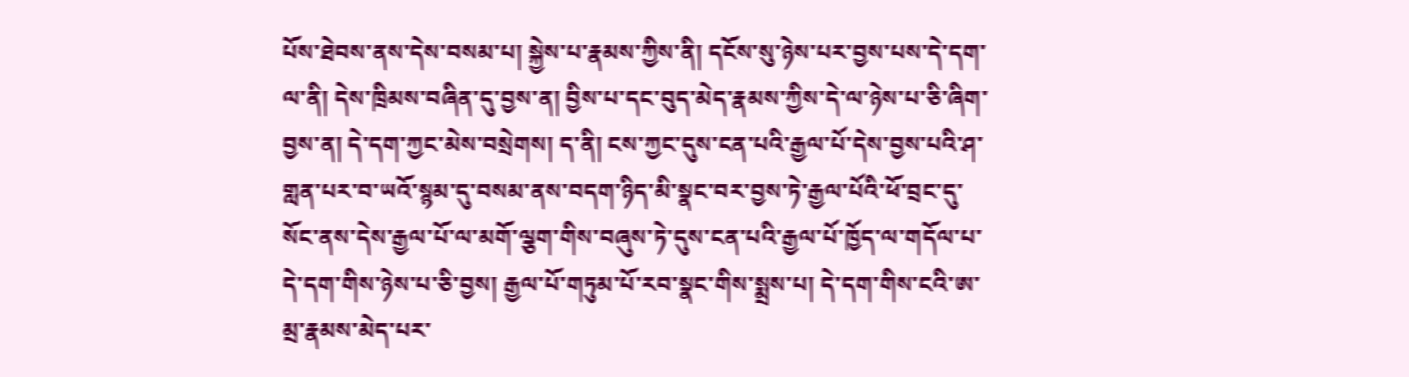པོས་ཐེབས་ནས་དེས་བསམ་པ། སྐྱེས་པ་རྣམས་ཀྱིས་ནི། དངོས་སུ་ཉེས་པར་བྱས་པས་དེ་དག་ལ་ནི། དེས་ཁྲིམས་བཞིན་དུ་བྱས་ན། བྱིས་པ་དང་བུད་མེད་རྣམས་ཀྱིས་དེ་ལ་ཉེས་པ་ཅི་ཞིག་བྱས་ན། དེ་དག་ཀྱང་མེས་བསྲེགས། ད་ནི། ངས་ཀྱང་དུས་ངན་པའི་རྒྱལ་པོ་དེས་བྱས་པའི་ཤ་གླན་པར་བ་ཡའོ་སྙམ་དུ་བསམ་ནས་བདག་ཉིད་མི་སྣང་བར་བྱས་ཏེ་རྒྱལ་པོའི་ཕོ་བྲང་དུ་སོང་ནས་དེས་རྒྱལ་པོ་ལ་མགོ་ལྕག་གིས་བཞུས་ཏེ་དུས་ངན་པའི་རྒྱལ་པོ་ཁྱོད་ལ་གདོལ་པ་དེ་དག་གིས་ཉེས་པ་ཅི་བྱས། རྒྱལ་པོ་གཏུམ་པོ་རབ་སྣང་གིས་སྨྲས་པ། དེ་དག་གིས་ངའི་ཨ་མྲ་རྣམས་མེད་པར་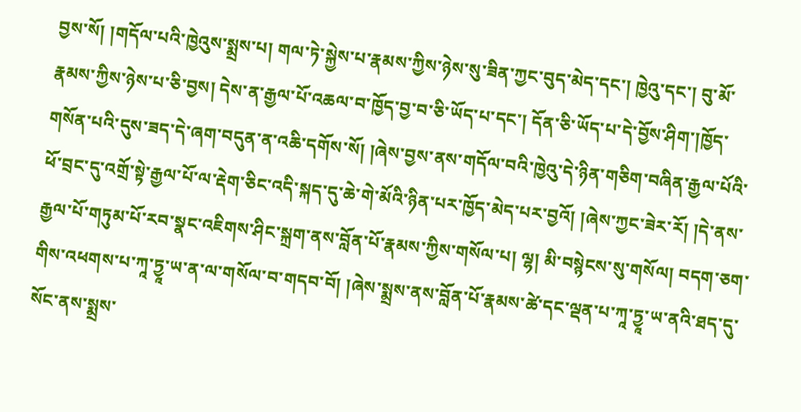བྱས་སོ། །གདོལ་པའི་ཁྱེའུས་སྨྲས་པ། གལ་ཏེ་སྐྱེས་པ་རྣམས་ཀྱིས་ཉེས་སུ་ཟིན་ཀྱང་བུད་མེད་དང་། ཁྱེའུ་དང་། བུ་མོ་རྣམས་ཀྱིས་ཉེས་པ་ཅི་བྱས། དེས་ན་རྒྱལ་པོ་འཆལ་བ་ཁྱོད་བྱ་བ་ཅི་ཡོད་པ་དང་། དོན་ཅི་ཡོད་པ་དེ་བྱོས་ཤིག་།ཁྱོད་གསོན་པའི་དུས་ཟད་དེ་ཞག་བདུན་ན་འཆི་དགོས་སོ། །ཞེས་བྱས་ནས་གདོལ་བའི་ཁྱེའུ་དེ་ཉིན་གཅིག་བཞིན་རྒྱལ་པོའི་ཕོ་བྲང་དུ་འགྲོ་སྟེ་རྒྱལ་པོ་ལ་རྡེག་ཅིང་འདི་སྐད་དུ་ཆེ་གེ་མོའི་ཉིན་པར་ཁྱོད་མེད་པར་བྱའོ། །ཞེས་ཀྱང་ཟེར་རོ། །དེ་ནས་རྒྱལ་པོ་གཏུམ་པོ་རབ་སྣང་འཇིགས་ཤིང་སྐྲག་ནས་བློན་པོ་རྣམས་ཀྱིས་གསོལ་པ། ལྷ། མི་བསྙེངས་སུ་གསོལ། བདག་ཅག་གིས་འཕགས་པ་ཀཱ་ཏྱཱ་ཡ་ན་ལ་གསོལ་བ་གདབ་བོ། །ཞེས་སྨྲས་ནས་བློན་པོ་རྣམས་ཚེ་དང་ལྡན་པ་ཀཱ་ཏྱཱ་ཡ་ནའི་ཐད་དུ་སོང་ནས་སྨྲས་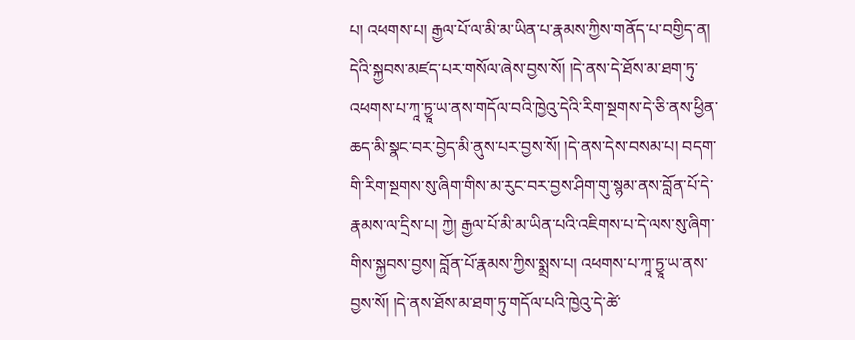པ། འཕགས་པ། རྒྱལ་པོ་ལ་མི་མ་ཡིན་པ་རྣམས་ཀྱིས་གནོད་པ་བགྱིད་ན། དེའི་སྐྱབས་མཛད་པར་གསོལ་ཞེས་བྱས་སོ། །དེ་ནས་དེ་ཐོས་མ་ཐག་ཏུ་འཕགས་པ་ཀཱ་ཏྱཱ་ཡ་ནས་གདོལ་བའི་ཁྱེའུ་དེའི་རིག་སྔགས་དེ་ཅི་ནས་ཕྱིན་ཆད་མི་སྣང་བར་བྱེད་མི་ནུས་པར་བྱས་སོ། །དེ་ནས་དེས་བསམ་པ། བདག་གི་རིག་སྔགས་སུ་ཞིག་གིས་མ་རུང་བར་བྱས་ཤིག་གུ་སྙམ་ནས་བློན་པོ་དེ་རྣམས་ལ་དྲིས་པ། ཀྱེ། རྒྱལ་པོ་མི་མ་ཡིན་པའི་འཇིགས་པ་དེ་ལས་སུ་ཞིག་གིས་སྐྱབས་བྱས། བློན་པོ་རྣམས་ཀྱིས་སྨྲས་པ། འཕགས་པ་ཀཱ་ཏྱཱ་ཡ་ནས་བྱས་སོ། །དེ་ནས་ཐོས་མ་ཐག་ཏུ་གདོལ་པའི་ཁྱེའུ་དེ་ཚེ་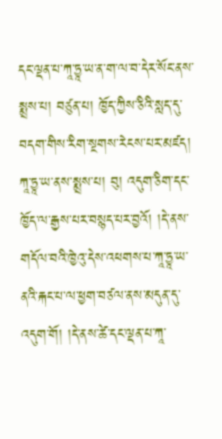དང་ལྡན་པ་ཀཱ་ཏྱཱ་ཡ་ན་ག་ལ་བ་དེར་སོང་ནས་སྨྲས་པ། བཙུན་པ། ཁྱོད་ཀྱིས་ཅིའི་སླད་དུ་བདག་གིས་རིག་སྔགས་རེངས་པར་མཛད། ཀཱ་ཏྱཱ་ཡ་ནས་སྨྲས་པ། བུ། འདུག་ཅིག་དང་ཁྱོད་ལ་རྒྱས་པར་བསྙད་པར་བྱའོ། །དེ་ནས་གདོལ་བའི་ཁྱེའུ་དེས་འཕགས་པ་ཀཱ་ཏྱཱ་ཡ་ནའི་རྐང་པ་ལ་ཕྱག་བཙལ་ནས་མདུན་དུ་འདུག་གོ། །དེ་ནས་ཚེ་དང་ལྡན་པ་ཀཱ་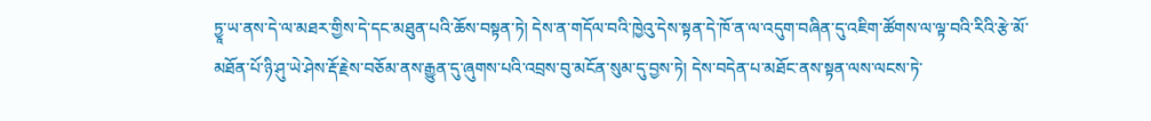ཏྱཱ་ཡ་ནས་དེ་ལ་མཐར་གྱིས་དེ་དང་མཐུན་པའི་ཆོས་བསྟན་ཏེ། དེས་ན་གདོལ་བའི་ཁྱེའུ་དེས་སྟན་དེ་ཁོ་ན་ལ་འདུག་བཞིན་དུ་འཇིག་ཚོགས་ལ་ལྟ་བའི་རིའི་རྩེ་མོ་མཐོན་པོ་ཉི་ཤུ་ཡེ་ཤེས་རྡོ་རྗེས་བཅོམ་ནས་རྒྱུན་དུ་ཞུགས་པའི་འབྲས་བུ་མངོན་སུམ་དུ་བྱས་ཏེ། དེས་བདེན་པ་མཐོང་ནས་སྟན་ལས་ལངས་ཏེ་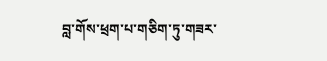བླ་གོས་ཕྲག་པ་གཅིག་ཏུ་གཟར་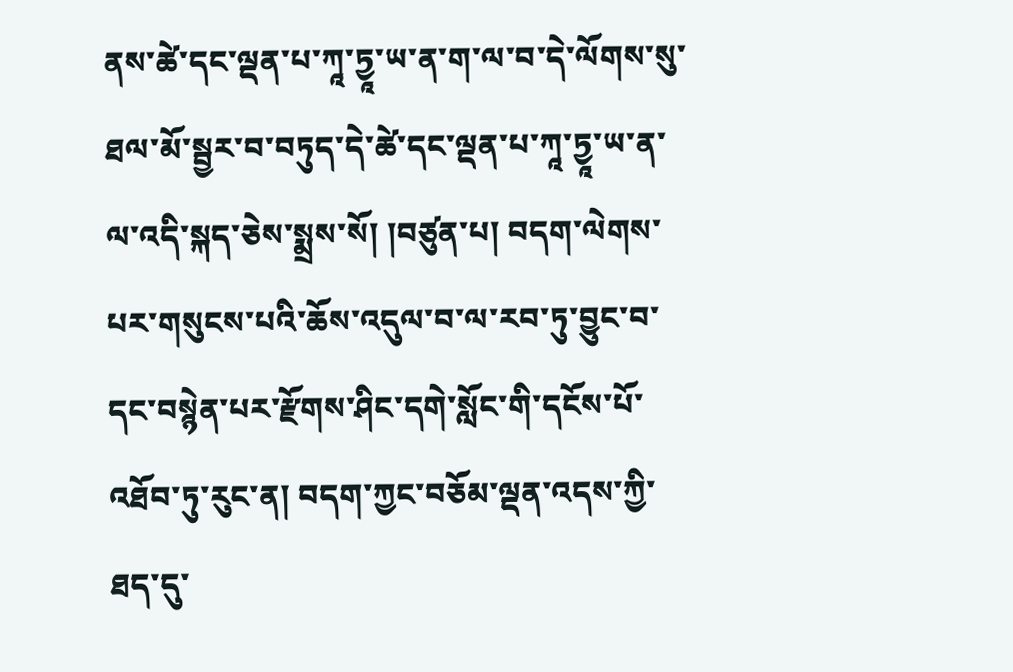ནས་ཚེ་དང་ལྡན་པ་ཀཱ་ཏྱཱ་ཡ་ན་ག་ལ་བ་དེ་ལོགས་སུ་ཐལ་མོ་སྦྱར་བ་བཏུད་དེ་ཚེ་དང་ལྡན་པ་ཀཱ་ཏྱཱ་ཡ་ན་ལ་འདི་སྐད་ཅེས་སྨྲས་སོ། །བཙུན་པ། བདག་ལེགས་པར་གསུངས་པའི་ཆོས་འདུལ་བ་ལ་རབ་ཏུ་བྱུང་བ་དང་བསྙེན་པར་རྫོགས་ཤིང་དགེ་སློང་གི་དངོས་པོ་འཐོབ་ཏུ་རུང་ན། བདག་ཀྱང་བཅོམ་ལྡན་འདས་ཀྱི་ཐད་དུ་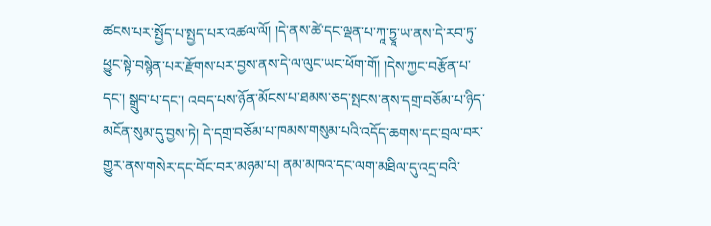ཚངས་པར་སྤྱོད་པ་སྤྱད་པར་འཚལ་ལོ། །དེ་ནས་ཚེ་དང་ལྡན་པ་ཀཱ་ཏྱཱ་ཡ་ནས་དེ་རབ་ཏུ་ཕྱུང་སྟེ་བསྙེན་པར་རྫོགས་པར་བྱས་ནས་དེ་ལ་ལུང་ཡང་ཕོག་གོ། །དེས་ཀྱང་བརྩོན་པ་དང་། སྒྲུབ་པ་དང་། འབད་པས་ཉོན་མོངས་པ་ཐམས་ཅད་སྤངས་ནས་དགྲ་བཅོམ་པ་ཉིད་མངོན་སུམ་དུ་བྱས་ཏེ། དེ་དགྲ་བཅོམ་པ་ཁམས་གསུམ་པའི་འདོད་ཆགས་དང་བྲལ་བར་གྱུར་ནས་གསེར་དང་བོང་བར་མཉམ་པ། ནམ་མཁའ་དང་ལག་མཐིལ་དུ་འདྲ་བའི་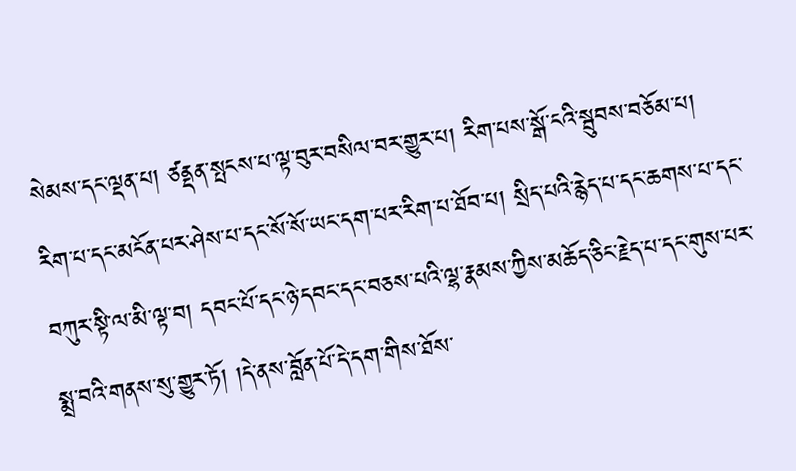སེམས་དང་ལྡན་པ། ཙནྡན་སྤངས་པ་ལྟ་བུར་བསིལ་བར་གྱུར་པ། རིག་པས་སྒོ་ངའི་སྦུབས་བཅོམ་པ། རིག་པ་དང་མངོན་པར་ཤེས་པ་དང་སོ་སོ་ཡང་དག་པར་རིག་པ་ཐོབ་པ། སྲིད་པའི་རྙེད་པ་དང་ཆགས་པ་དང་བཀུར་སྟི་ལ་མི་ལྟ་བ། དབང་པོ་དང་ཉེ་དབང་དང་བཅས་པའི་ལྷ་རྣམས་ཀྱིས་མཆོད་ཅིང་རྗེད་པ་དང་གུས་པར་སྨྲ་བའི་གནས་སུ་གྱུར་ཏོ། །དེ་ནས་བློན་པོ་དེ་དག་གིས་ཐོས་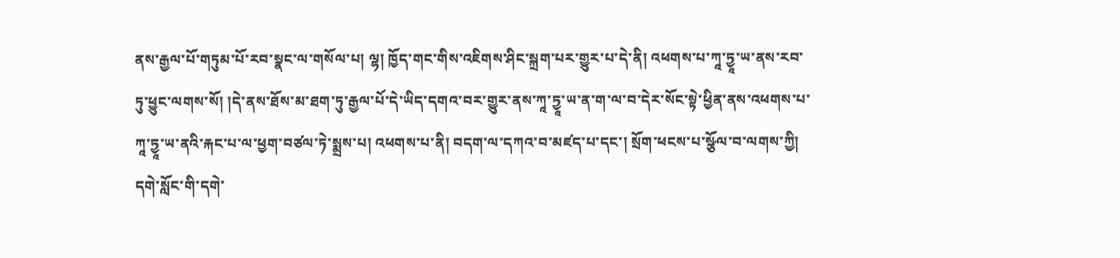ནས་རྒྱལ་པོ་གཏུམ་པོ་རབ་སྣང་ལ་གསོལ་པ། ལྷ། ཁྱོད་གང་གིས་འཇིགས་ཤིང་སྐྲག་པར་གྱུར་པ་དེ་ནི། འཕགས་པ་ཀཱ་ཏྱཱ་ཡ་ནས་རབ་ཏུ་ཕྱུང་ལགས་སོ། །དེ་ནས་ཐོས་མ་ཐག་ཏུ་རྒྱལ་པོ་དེ་ཡིད་དགའ་བར་གྱུར་ནས་ཀཱ་ཏྱཱ་ཡ་ན་ག་ལ་བ་དེར་སོང་སྟེ་ཕྱིན་ནས་འཕགས་པ་ཀཱ་ཏྱཱ་ཡ་ནའི་རྐང་པ་ལ་ཕྱག་བཙལ་ཏེ་སྨྲས་པ། འཕགས་པ་ནི། བདག་ལ་དཀའ་བ་མཛད་པ་དང་། སྲོག་ཕངས་པ་སྩོལ་བ་ལགས་ཀྱི། དགེ་སློང་གི་དགེ་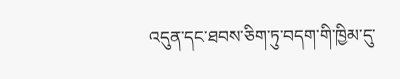འདུན་དང་ཐབས་ཅིག་ཏུ་བདག་གི་ཁྱིམ་དུ་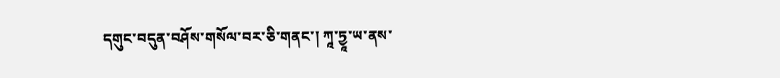དགུང་བདུན་བཤོས་གསོལ་བར་ཅི་གནང་། ཀཱ་ཏྱཱ་ཡ་ནས་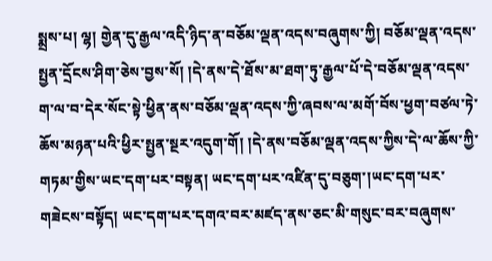སྨྲས་པ། ལྷ། གྱེན་དུ་རྒྱལ་འདི་ཉིད་ན་བཅོམ་ལྡན་འདས་བཞུགས་ཀྱི། བཅོམ་ལྡན་འདས་སྤྱན་དྲོངས་ཤིག་ཅེས་བྱས་སོ། །དེ་ནས་དེ་ཐོས་མ་ཐག་ཏུ་རྒྱལ་པོ་དེ་བཅོམ་ལྡན་འདས་ག་ལ་བ་དེར་སོང་སྟེ་ཕྱིན་ནས་བཅོམ་ལྡན་འདས་ཀྱི་ཞབས་ལ་མགོ་བོས་ཕྱག་བཙལ་ཏེ་ཆོས་མཉན་པའི་ཕྱིར་སྤྱན་སྔར་འདུག་གོ། །དེ་ནས་བཅོམ་ལྡན་འདས་ཀྱིས་དེ་ལ་ཆོས་ཀྱི་གཏམ་གྱིས་ཡང་དག་པར་བསྟན། ཡང་དག་པར་འཛིན་དུ་བཅུག་།ཡང་དག་པར་གཟེངས་བསྟོད། ཡང་དག་པར་དགའ་བར་མཛད་ནས་ཅང་མི་གསུང་བར་བཞུགས་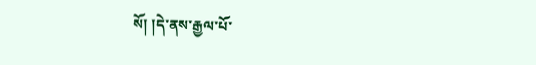སོ། །དེ་ནས་རྒྱལ་པོ་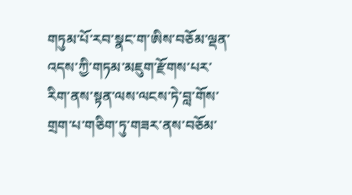གཏུམ་པོ་རབ་སྣང་ག་ཨིས་བཅོམ་ལྡན་འདས་ཀྱི་གཏམ་མཇུག་རྫོགས་པར་རིག་ནས་སྟན་ལས་ལངས་ཏེ་བླ་གོས་གྲག་པ་གཅིག་ཏུ་གཟར་ནས་བཅོམ་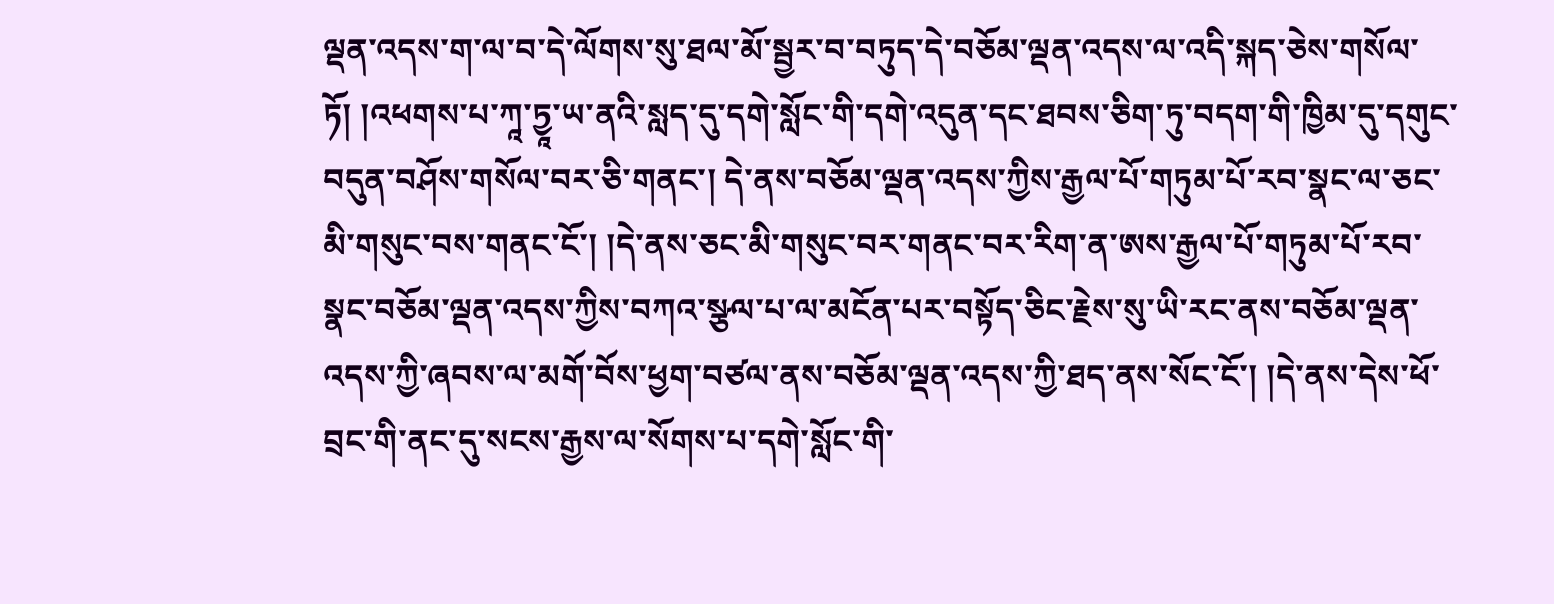ལྡན་འདས་ག་ལ་བ་དེ་ལོགས་སུ་ཐལ་མོ་སྦྱར་བ་བཏུད་དེ་བཅོམ་ལྡན་འདས་ལ་འདི་སྐད་ཅེས་གསོལ་ཏོ། །འཕགས་པ་ཀཱ་ཏྱཱ་ཡ་ནའི་སླད་དུ་དགེ་སློང་གི་དགེ་འདུན་དང་ཐབས་ཅིག་ཏུ་བདག་གི་ཁྱིམ་དུ་དགུང་བདུན་བཤོས་གསོལ་བར་ཅི་གནང་། དེ་ནས་བཅོམ་ལྡན་འདས་ཀྱིས་རྒྱལ་པོ་གཏུམ་པོ་རབ་སྣང་ལ་ཅང་མི་གསུང་བས་གནང་ངོ་། །དེ་ནས་ཅང་མི་གསུང་བར་གནང་བར་རིག་ན་ཨས་རྒྱལ་པོ་གཏུམ་པོ་རབ་སྣང་བཅོམ་ལྡན་འདས་ཀྱིས་བཀའ་སྩལ་པ་ལ་མངོན་པར་བསྟོད་ཅིང་རྗེས་སུ་ཡི་རང་ནས་བཅོམ་ལྡན་འདས་ཀྱི་ཞབས་ལ་མགོ་བོས་ཕྱག་བཙལ་ནས་བཅོམ་ལྡན་འདས་ཀྱི་ཐད་ནས་སོང་ངོ་། །དེ་ནས་དེས་ཕོ་བྲང་གི་ནང་དུ་སངས་རྒྱས་ལ་སོགས་པ་དགེ་སློང་གི་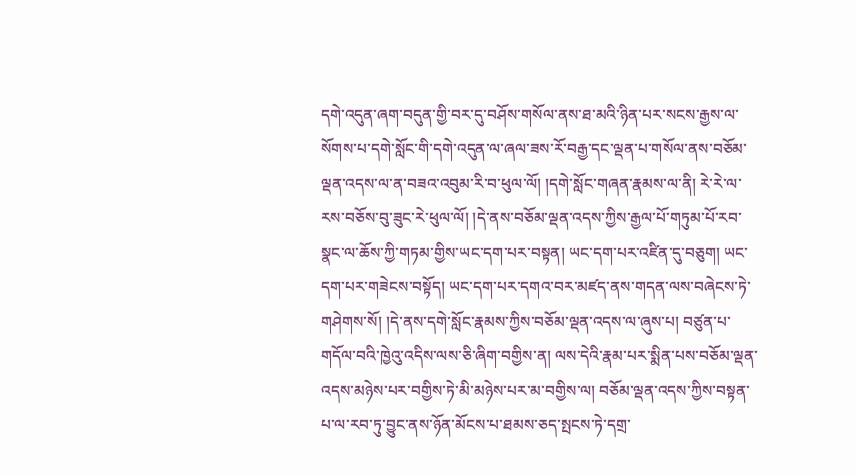དགེ་འདུན་ཞག་བདུན་གྱི་བར་དུ་བཤོས་གསོལ་ནས་ཐ་མའི་ཉིན་པར་སངས་རྒྱས་ལ་སོགས་པ་དགེ་སློང་གི་དགེ་འདུན་ལ་ཞལ་ཟས་རོ་བརྒྱ་དང་ལྡན་པ་གསོལ་ནས་བཅོམ་ལྡན་འདས་ལ་ན་བཟའ་འབུམ་རི་བ་ཕུལ་ལོ། །དགེ་སློང་གཞན་རྣམས་ལ་ནི། རེ་རེ་ལ་རས་བཅོས་བུ་ཟུང་རེ་ཕུལ་ལོ། །དེ་ནས་བཅོམ་ལྡན་འདས་ཀྱིས་རྒྱལ་པོ་གཏུམ་པོ་རབ་སྣང་ལ་ཆོས་ཀྱི་གཏམ་གྱིས་ཡང་དག་པར་བསྟན། ཡང་དག་པར་འཛིན་དུ་བཅུག། ཡང་དག་པར་གཟེངས་བསྟོད། ཡང་དག་པར་དགའ་བར་མཛད་ནས་གདན་ལས་བཞེངས་ཏེ་གཤེགས་སོ། །དེ་ནས་དགེ་སློང་རྣམས་ཀྱིས་བཅོམ་ལྡན་འདས་ལ་ཞུས་པ། བཙུན་པ་གདོལ་བའི་ཁྱེའུ་འདིས་ལས་ཅི་ཞིག་བགྱིས་ན། ལས་དེའི་རྣམ་པར་སྨིན་པས་བཅོམ་ལྡན་འདས་མཉེས་པར་བགྱིས་ཏེ་མི་མཉེས་པར་མ་བགྱིས་ལ། བཅོམ་ལྡན་འདས་ཀྱིས་བསྟན་པ་ལ་རབ་ཏུ་བྱུང་ནས་ཉོན་མོངས་པ་ཐམས་ཅད་སྤངས་ཏེ་དགྲ་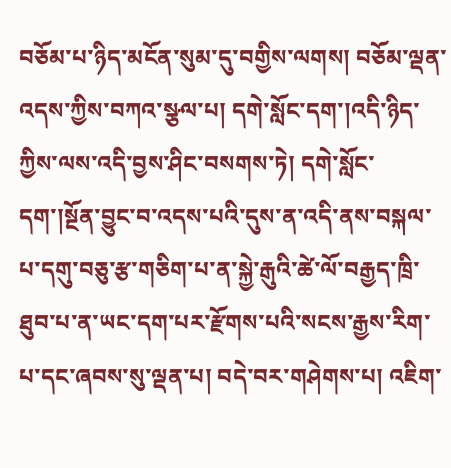བཅོམ་པ་ཉིད་མངོན་སུམ་དུ་བགྱིས་ལགས། བཅོམ་ལྡན་འདས་ཀྱིས་བཀའ་སྩལ་པ། དགེ་སློང་དག་།འདི་ཉིད་ཀྱིས་ལས་འདི་བྱས་ཤིང་བསགས་ཏེ། དགེ་སློང་དག་།སྔོན་བྱུང་བ་འདས་པའི་དུས་ན་འདི་ནས་བསྐལ་པ་དགུ་བཅུ་རྩ་གཅིག་པ་ན་སྐྱེ་རྒུའི་ཚེ་ལོ་བརྒྱད་ཁྲི་ཐུབ་པ་ན་ཡང་དག་པར་རྫོགས་པའི་སངས་རྒྱས་རིག་པ་དང་ཞབས་སུ་ལྡན་པ། བདེ་བར་གཤེགས་པ། འཇིག་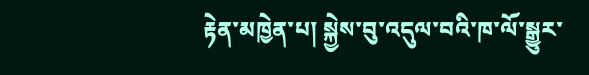རྟེན་མཁྱེན་པ། སྐྱེས་བུ་འདུལ་བའི་ཁ་ལོ་སྒྱུར་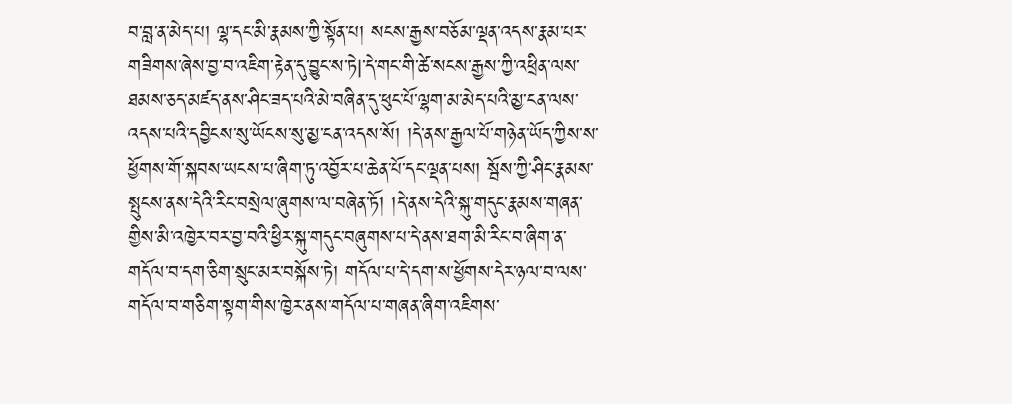བ་བླ་ན་མེད་པ། ལྷ་དང་མི་རྣམས་ཀྱི་སྟོན་པ། སངས་རྒྱས་བཅོམ་ལྡན་འདས་རྣམ་པར་གཟིགས་ཞེས་བྱ་བ་འཇིག་རྟེན་དུ་བྱུང་ས་ཏེ|་དེ་གང་གི་ཚེ་སངས་རྒྱས་ཀྱི་འཕྲིན་ལས་ཐམས་ཅད་མཛད་ནས་ཤིང་ཟད་པའི་མེ་བཞིན་དུ་ཕུང་པོ་ལྷག་མ་མེད་པའི་མྱ་ངན་ལས་འདས་པའི་དབྱིངས་སུ་ཡོངས་སུ་མྱ་ངན་འདས་སོ། །དེ་ནས་རྒྱལ་པོ་གཉེན་ཡོད་ཀྱིས་ས་ཕྱོགས་གོ་སྐབས་ཡངས་པ་ཞིག་ཏུ་འབྱོར་པ་ཆེན་པོ་དང་ལྡན་པས། སྦོས་ཀྱི་ཤིང་རྣམས་སྤུངས་ནས་དེའི་རིང་བསྲེལ་ཞུགས་ལ་བཞེན་ཏོ། །དེ་ནས་དེའི་སྐུ་གདུང་རྣམས་གཞན་གྱིས་མི་འཁྱེར་བར་བྱ་བའི་ཕྱིར་སྐུ་གདུང་བཞུགས་པ་དེ་ནས་ཐག་མི་རིང་བ་ཞིག་ན་གདོལ་བ་དག་ཅིག་སྲུང་མར་བསྐོས་ཏེ། གདོལ་པ་དེ་དག་ས་ཕྱོགས་དེར་ཉལ་བ་ལས་གདོལ་བ་གཅིག་སྟག་གིས་ཁྱེར་ནས་གདོལ་པ་གཞན་ཞིག་འཇིགས་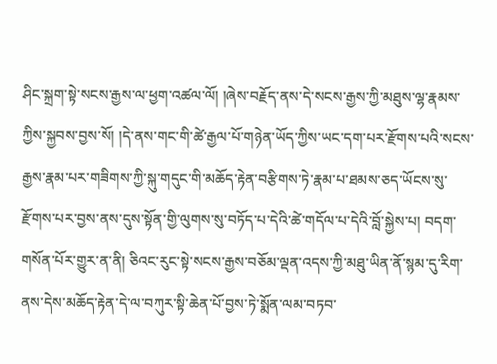ཤིང་སྐྲག་སྟེ་སངས་རྒྱས་ལ་ཕྱག་འཚལ་ལོ། །ཞེས་བརྗོད་ནས་དེ་སངས་རྒྱས་ཀྱི་མཐུས་ལྷ་རྣམས་ཀྱིས་སྐྱབས་བྱས་སོ། །དེ་ནས་གང་གི་ཚེ་རྒྱལ་པོ་གཉེན་ཡོད་ཀྱིས་ཡང་དག་པར་རྫོགས་པའི་སངས་རྒྱས་རྣམ་པར་གཟིགས་ཀྱི་སྐུ་གདུང་གི་མཆོད་རྟེན་བརྩིགས་ཏེ་རྣམ་པ་ཐམས་ཅད་ཡོངས་སུ་རྫོགས་པར་བྱས་ནས་དུས་སྟོན་གྱི་ལུགས་སུ་བཏོད་པ་དེའི་ཚེ་གདོལ་པ་དེའི་བློ་སྐྱེས་པ། བདག་གསོན་པོར་གྱུར་ན་ནི། ཅིའང་རུང་སྟེ་སངས་རྒྱས་བཅོམ་ལྡན་འདས་ཀྱི་མཐུ་ཡིན་ནོ་སྙམ་དུ་རིག་ནས་དེས་མཆོད་རྟེན་དེ་ལ་བཀུར་སྟི་ཆེན་པོ་བྱས་ཏེ་སྨོན་ལམ་བཏབ་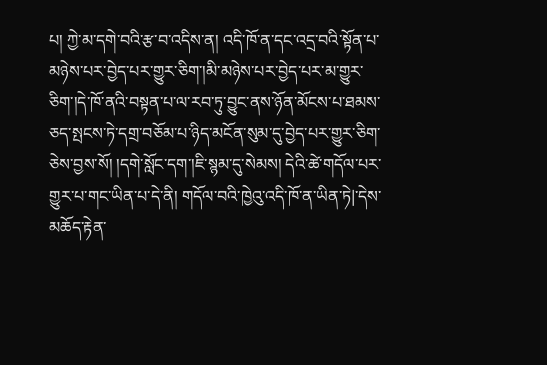པ། ཀྱེ་མ་དགེ་བའི་རྩ་བ་འདིས་ན། འདི་ཁོ་ན་དང་འདྲ་བའི་སྟོན་པ་མཉེས་པར་བྱེད་པར་གྱུར་ཅིག་།མི་མཉེས་པར་བྱེད་པར་མ་གྱུར་ཅིག་།དེ་ཁོ་ནའི་བསྟན་པ་ལ་རབ་ཏུ་བྱུང་ནས་ཉོན་མོངས་པ་ཐམས་ཅད་སྤངས་ཏེ་དགྲ་བཅོམ་པ་ཉིད་མངོན་སུམ་དུ་བྱེད་པར་གྱུར་ཅིག་ཅེས་བྱས་སོ། །དགེ་སློང་དག་།ཇི་སྙམ་དུ་སེམས། དེའི་ཚེ་གདོལ་པར་གྱུར་པ་གང་ཡིན་པ་དེ་ནི། གདོལ་བའི་ཁྱེའུ་འདི་ཁོ་ན་ཡིན་ཏེ|་དེས་མཆོད་རྟེན་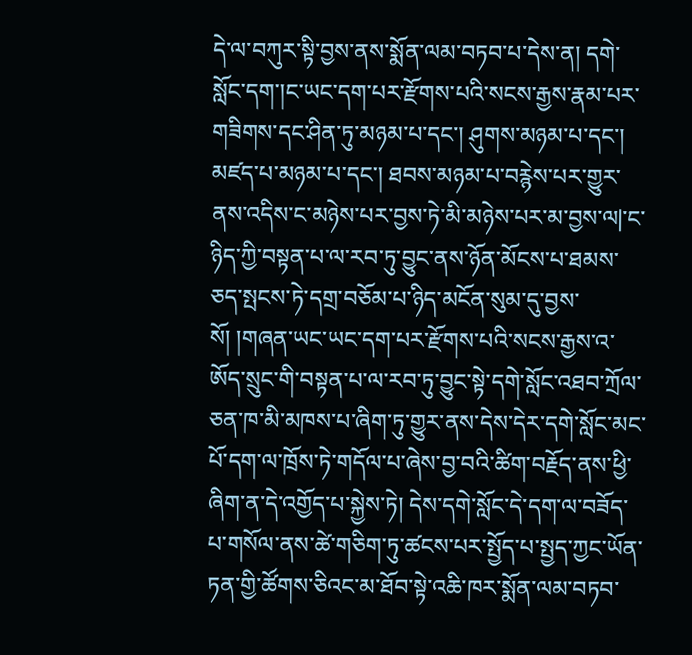དེ་ལ་བཀུར་སྟི་བྱས་ནས་སྨོན་ལམ་བཏབ་པ་དེས་ན། དགེ་སློང་དག་།ང་ཡང་དག་པར་རྫོགས་པའི་སངས་རྒྱས་རྣམ་པར་གཟིགས་དང་ཤིན་ཏུ་མཉམ་པ་དང་། ཤུགས་མཉམ་པ་དང་། མཛད་པ་མཉམ་པ་དང་། ཐབས་མཉམ་པ་བརྙེས་པར་གྱུར་ནས་འདིས་ང་མཉེས་པར་བྱས་ཏེ་མི་མཉེས་པར་མ་བྱས་ལ|་ང་ཉིད་ཀྱི་བསྟན་པ་ལ་རབ་ཏུ་བྱུང་ནས་ཉོན་མོངས་པ་ཐམས་ཅད་སྤངས་ཏེ་དགྲ་བཅོམ་པ་ཉིད་མངོན་སུམ་དུ་བྱས་སོ། །གཞན་ཡང་ཡང་དག་པར་རྫོགས་པའི་སངས་རྒྱས་འ་ཨོད་སྲུང་གི་བསྟན་པ་ལ་རབ་ཏུ་བྱུང་སྟེ་དགེ་སློང་འཐབ་ཀྲོལ་ཅན་ཁ་མི་མཁས་པ་ཞིག་ཏུ་གྱུར་ནས་དེས་དེར་དགེ་སློང་མང་པོ་དག་ལ་ཁྲོས་ཏེ་གདོལ་པ་ཞེས་བྱ་བའི་ཚིག་བརྗོད་ནས་ཕྱི་ཞིག་ན་དེ་འགྱོད་པ་སྐྱེས་ཏེ། དེས་དགེ་སློང་དེ་དག་ལ་བཟོད་པ་གསོལ་ནས་ཚེ་གཅིག་ཏུ་ཚངས་པར་སྤྱོད་པ་སྤྱད་ཀྱང་ཡོན་ཏན་གྱི་ཚོགས་ཅིའང་མ་ཐོབ་སྟེ་འཆི་ཁར་སྨོན་ལམ་བཏབ་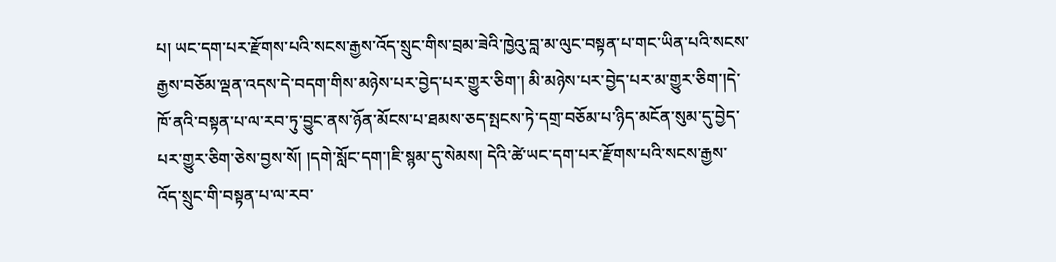པ། ཡང་དག་པར་རྫོགས་པའི་སངས་རྒྱས་འོད་སྲུང་གིས་བྲམ་ཟེའི་ཁྱེའུ་བླ་མ་ལུང་བསྟན་པ་གང་ཡིན་པའི་སངས་རྒྱས་བཅོམ་ལྡན་འདས་དེ་བདག་གིས་མཉེས་པར་བྱེད་པར་གྱུར་ཅིག་། མི་མཉེས་པར་བྱེད་པར་མ་གྱུར་ཅིག་།དེ་ཁོ་ནའི་བསྟན་པ་ལ་རབ་ཏུ་བྱུང་ནས་ཉོན་མོངས་པ་ཐམས་ཅད་སྤངས་ཏེ་དགྲ་བཅོམ་པ་ཉིད་མངོན་སུམ་དུ་བྱེད་པར་གྱུར་ཅིག་ཅེས་བྱས་སོ། །དགེ་སློང་དག་།ཇི་སྙམ་དུ་སེམས། དེའི་ཚེ་ཡང་དག་པར་རྫོགས་པའི་སངས་རྒྱས་འོད་སྲུང་གི་བསྟན་པ་ལ་རབ་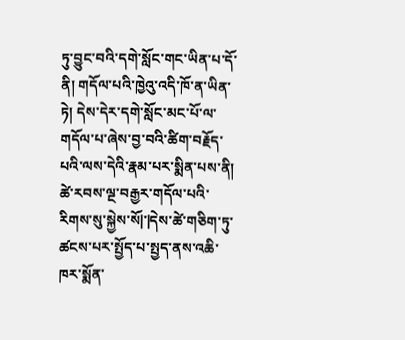ཏུ་བྱུང་བའི་དགེ་སློང་གང་ཡིན་པ་དོ་ནི། གདོལ་པའི་ཁྱེའུ་འདི་ཁོ་ན་ཡིན་ཏེ། དེས་དེར་དགེ་སློང་མང་པོ་ལ་གདོལ་པ་ཞེས་བྱ་བའི་ཚིག་བརྗོད་པའི་ལས་དེའི་རྣམ་པར་སྨིན་པས་ནི། ཚེ་རབས་ལྔ་བརྒྱར་གདོལ་པའི་རིགས་སུ་སྐྱེས་སོ|་|དེས་ཚེ་གཅིག་ཏུ་ཚངས་པར་སྤྱོད་པ་སྤྱད་ནས་འཆི་ཁར་སྨོན་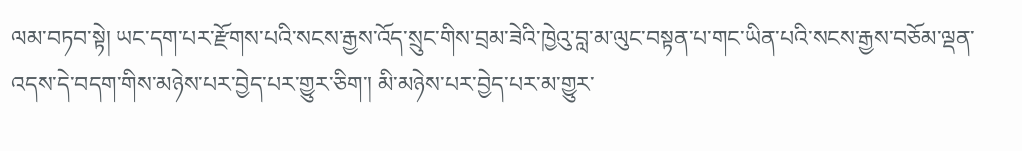ལམ་བཏབ་སྟེ། ཡང་དག་པར་རྫོགས་པའི་སངས་རྒྱས་འོད་སྲུང་གིས་བྲམ་ཟེའི་ཁྱེའུ་བླ་མ་ལུང་བསྟན་པ་གང་ཡིན་པའི་སངས་རྒྱས་བཅོམ་ལྡན་འདས་དེ་བདག་གིས་མཉེས་པར་བྱེད་པར་གྱུར་ཅིག་། མི་མཉེས་པར་བྱེད་པར་མ་གྱུར་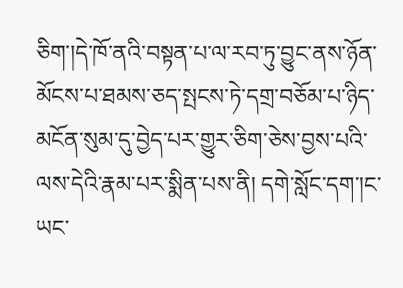ཅིག་།དེ་ཁོ་ནའི་བསྟན་པ་ལ་རབ་ཏུ་བྱུང་ནས་ཉོན་མོངས་པ་ཐམས་ཅད་སྤངས་ཏེ་དགྲ་བཅོམ་པ་ཉིད་མངོན་སུམ་དུ་བྱེད་པར་གྱུར་ཅིག་ཅེས་བྱས་པའི་ལས་དེའི་རྣམ་པར་སྨིན་པས་ནི། དགེ་སློང་དག་།ང་ཡང་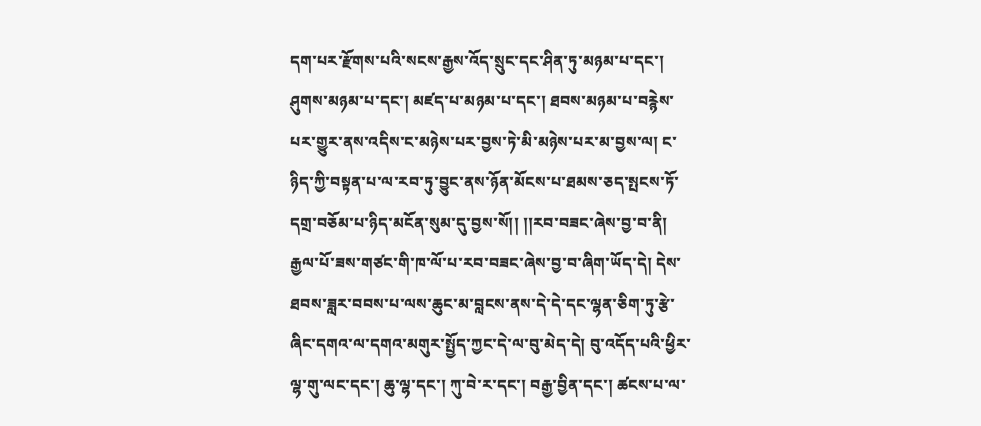དག་པར་རྫོགས་པའི་སངས་རྒྱས་འོད་སྲུང་དང་ཤིན་ཏུ་མཉམ་པ་དང་། ཤུགས་མཉམ་པ་དང་། མཛད་པ་མཉམ་པ་དང་། ཐབས་མཉམ་པ་བརྙེས་པར་གྱུར་ནས་འདིས་ང་མཉེས་པར་བྱས་ཏེ་མི་མཉེས་པར་མ་བྱས་ལ། ང་ཉིད་ཀྱི་བསྟན་པ་ལ་རབ་ཏུ་བྱུང་ནས་ཉོན་མོངས་པ་ཐམས་ཅད་སྤངས་ཏོ་དགྲ་བཅོམ་པ་ཉིད་མངོན་སུམ་དུ་བྱས་སོ།། །།རབ་བཟང་ཞེས་བྱ་བ་ནི། རྒྱལ་པོ་ཟས་གཙང་གི་ཁ་ལོ་པ་རབ་བཟང་ཞེས་བྱ་བ་ཞིག་ཡོད་དེ། དེས་ཐབས་ཟླར་བབས་པ་ལས་ཆུང་མ་བླངས་ནས་དེ་དེ་དང་ལྷན་ཅིག་ཏུ་རྩེ་ཞིང་དགའ་ལ་དགའ་མགུར་སྤྱོད་ཀྱང་དེ་ལ་བུ་མེད་དེ། བུ་འདོད་པའི་ཕྱིར་ལྷ་གུ་ལང་དང་། ཆུ་ལྷ་དང་། ཀུ་བེ་ར་དང་། བརྒྱ་བྱིན་དང་། ཚངས་པ་ལ་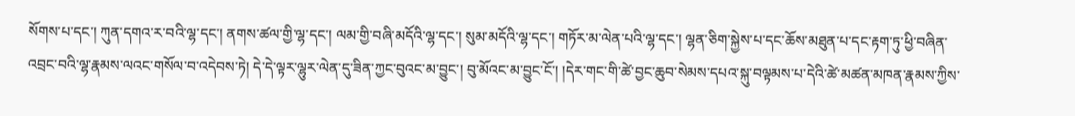སོགས་པ་དང་། ཀུན་དགའ་ར་བའི་ལྷ་དང་། ནགས་ཚལ་གྱི་ལྷ་དང་། ལམ་གྱི་བཞི་མདོའི་ལྷ་དང་། སུམ་མདོའི་ལྷ་དང་། གཏོར་མ་ལེན་པའི་ལྷ་དང་། ལྷན་ཅིག་སྐྱེས་པ་དང་ཆོས་མཐུན་པ་དང་རྟག་ཏུ་ཕྱི་བཞིན་འབྲང་བའི་ལྷ་རྣམས་ལའང་གསོལ་བ་འདེབས་ཏེ། དེ་དེ་ལྟར་ལྷུར་ལེན་དུ་ཟིན་ཀྱང་བུའང་མ་བྱུང་། བུ་མོའང་མ་བྱུང་ངོ་། །དེར་གང་གི་ཚེ་བྱང་ཆུབ་སེམས་དཔའ་སྐུ་བལྟམས་པ་དེའི་ཚེ་མཚན་མཁན་རྣམས་ཀྱིས་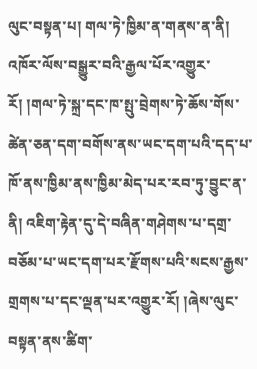ལུང་བསྟན་པ། གལ་ཏེ་ཁྱིམ་ན་གནས་ན་ནི། འཁོར་ལོས་བསྒྱུར་བའི་རྒྱལ་པོར་འགྱུར་རོ། །གལ་ཏེ་སྐྲ་དང་ཁ་སྤུ་བྲེགས་ཏེ་ཆོས་གོས་ཚེན་ཅན་དག་བགོས་ནས་ཡང་དག་པའི་དད་པ་ཁོ་ནས་ཁྱིམ་ནས་ཁྱིམ་མེད་པར་རབ་ཏུ་བྱུང་ན་ནི། འཇིག་རྟེན་དུ་དེ་བཞིན་གཤེགས་པ་དགྲ་བཅོམ་པ་ཡང་དག་པར་རྫོགས་པའི་སངས་རྒྱས་གྲགས་པ་དང་ལྡན་པར་འགྱུར་རོ། །ཞེས་ལུང་བསྟན་ནས་ཚིག་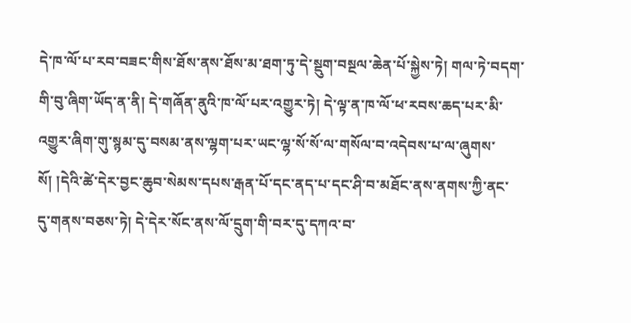དེ་ཁ་ལོ་པ་རབ་བཟང་གིས་ཐོས་ནས་ཐོས་མ་ཐག་ཏུ་དེ་སྡུག་བསྔལ་ཆེན་པོ་སྐྱེས་ཏེ། གལ་ཏེ་བདག་གི་བུ་ཞིག་ཡོད་ན་ནི། དེ་གཞོན་ནུའི་ཁ་ལོ་པར་འགྱུར་ཏེ། དེ་ལྟ་ན་ཁ་ལོ་ཕ་རབས་ཆད་པར་མི་འགྱུར་ཞིག་གུ་སྙམ་དུ་བསམ་ནས་ལྷག་པར་ཡང་ལྷ་སོ་སོ་ལ་གསོལ་བ་འདེབས་པ་ལ་ཞུགས་སོ། །དེའི་ཚེ་དེར་བྱང་ཆུབ་སེམས་དཔས་རྒན་པོ་དང་ནད་པ་དང་ཤི་བ་མཐོང་ནས་ནགས་ཀྱི་ནང་དུ་གནས་བཅས་ཏེ། དེ་དེར་སོང་ནས་ལོ་དྲུག་གི་བར་དུ་དཀའ་བ་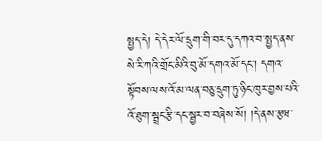སྤྱད་དེ། དེ་དེར་ལོ་དྲུག་གི་བར་དུ་དཀའ་བ་སྤྱད་ནས་སེ་རི་ཀའི་གྲོང་མིའི་བུ་མོ་དགའ་མོ་དང་། དགའ་སྟོབས་ལས་འོ་མ་ལན་བཅུ་དྲུག་ཏུ་ཉིང་ཁུར་བྱས་པའི་འོ་ཐུག་སྦྲང་རྩི་དང་སྦྱར་བ་བཞེས་སོ། །དེ་ནས་རྩཝ་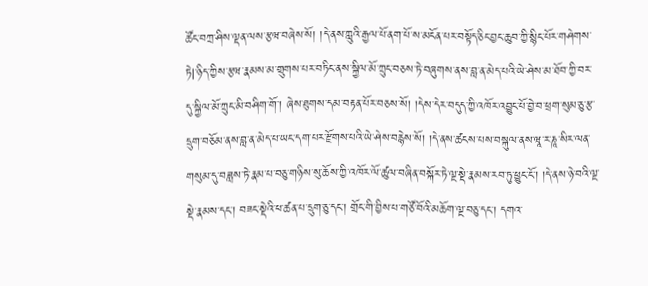ཚོང་བཀྲ་ཤིས་ལྡན་ལས་རྩཝ་བཞེས་སོ། །དེ་ནས་ཀླུའི་རྒྱལ་པོ་ནག་པོ་ས་མངོན་པར་བསྟོད་ཅིང་བྱང་ཆུབ་ཀྱི་སྙིང་པོར་གཤེགས་ཏེ|་ཉིད་ཀྱིས་རྩཝ་རྣམས་མ་གྲུགས་པར་བཏིང་ནས་སྐྱིལ་མོ་ཀྲུང་བཅས་ཏེ་བཞུགས་ནས་བླ་ན་མེད་པའི་ཡེ་ཤེས་མ་ཐོབ་ཀྱི་བར་དུ་སྐྱིལ་མོ་ཀྲུང་མི་བཤིག་གོ་། ཞེས་ཐུགས་དམ་བརྟན་པོར་བཅས་སོ། །དེས་དེར་བདུད་ཀྱི་འཁོར་འབྱུང་པོ་བྱེ་བ་ཕྲག་སུམ་ཅུ་རྩ་དྲུག་བཅོམ་ནས་བླ་ན་མེད་པ་ཡང་དག་པར་རྫོགས་པའི་ཡེ་ཤེས་བརྙེས་སོ། །དེ་ནས་ཚངས་པས་བསྐུལ་ནས་ཝཱ་ར་ཎཱ་སིར་ལན་གསུམ་དུ་བཟླས་ཏེ་རྣམ་པ་བཅུ་གཉིས་སུ་ཆོས་ཀྱི་འཁོར་ལོ་ཚུལ་བཞིན་བསྐོར་ཏེ་ལྔ་སྡེ་རྣམས་རབ་ཏུ་ཕྱུང་ངོ་། །དེ་ནས་ཉེ་བའི་ལྔ་སྡེ་རྣམས་དང་། བཟང་སྡེའི་ཕ་ཚན་པ་དྲུག་ཅུ་དང་། གྲོང་གི་བྱིས་པ་གཙོ་བོའི་མཆོག་ལྔ་བཅུ་དང་། དགའ་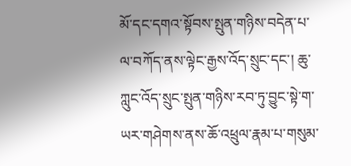མོ་དང་དགའ་སྟོབས་སྤུན་གཉིས་བདེན་པ་ལ་བཀོད་ནས་ལྟེང་རྒྱས་འོད་སྲུང་དང་། ཆུ་ཀླུང་འོད་སྲུང་སྤུན་གཉིས་རབ་ཏུ་བྱུང་སྟེ་ག་ཡར་གཤེགས་ནས་ཆོ་འཕྲུལ་རྣམ་པ་གསུམ་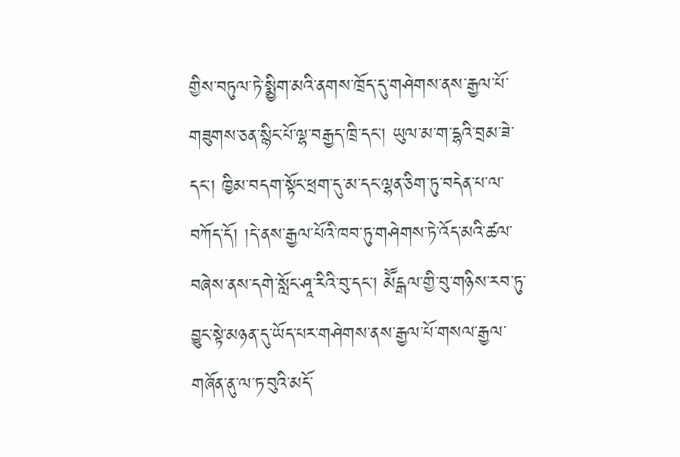གྱིས་བཏུལ་ཏེ་སྨྱིག་མའི་ནགས་ཁྲོད་དུ་གཤེགས་ནས་རྒྱལ་པོ་གཟུགས་ཅན་སྙིང་པོ་ལྷ་བརྒྱད་ཁྲི་དང་། ཡུལ་མ་ག་དྷའི་བྲམ་ཟེ་དང་། ཁྱིམ་བདག་སྟོང་ཕྲག་དུ་མ་དང་ལྷན་ཅིག་ཏུ་བདེན་པ་ལ་བཀོད་དོ། །དེ་ནས་རྒྱལ་པོའི་ཁབ་ཏུ་གཤེགས་ཏེ་འོད་མའི་ཚལ་བཞེས་ནས་དགེ་སློང་ཤཱ་རིའི་བུ་དང་། མཽངྒལ་གྱི་བུ་གཉིས་རབ་ཏུ་བྱུང་སྟེ་མཉན་དུ་ཡོད་པར་གཤེགས་ནས་རྒྱལ་པོ་གསལ་རྒྱལ་གཞོན་ནུ་ལ་ཏ་བུའི་མདོ་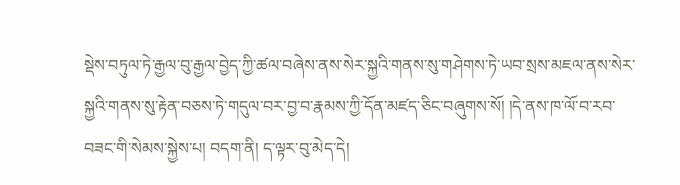སྡེས་བཏུལ་ཏེ་རྒྱལ་བུ་རྒྱལ་བྱེད་ཀྱི་ཚལ་བཞེས་ནས་སེར་སྐྱའི་གནས་སུ་གཤེགས་ཏེ་ཡབ་སྲས་མཇལ་ནས་སེར་སྐྱའི་གནས་སུ་རྟེན་བཅས་ཏེ་གདུལ་བར་བྱ་བ་རྣམས་ཀྱི་དོན་མཛད་ཅིང་བཞུགས་སོ། །དེ་ནས་ཁ་ལོ་བ་རབ་བཟང་གི་སེམས་སྐྱེས་པ། བདག་ནི། ད་ལྟར་བུ་མེད་དེ།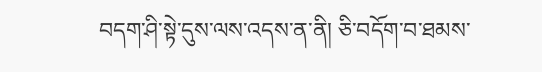བདག་ཤི་སྟེ་དུས་ལས་འདས་ན་ནི། ཅི་བདོག་བ་ཐམས་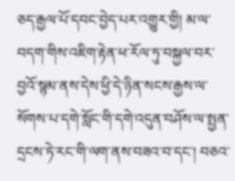ཅད་རྒྱལ་པོ་དབང་བྱེད་པར་འགྱུར་གྱི། མ་ལ་བདག་གིས་འཇིག་རྟེན་ཕ་རོལ་ཏུ་བསྐྱལ་བར་བྱའོ་སྙམ་ནས་དེས་ཕྱི་དེ་ཉིན་སངས་རྒྱས་ལ་སོགས་པ་དགེ་སློང་གི་དགེ་འདུན་བཤོས་ལ་སྤྱན་དྲངས་ཏེ་རང་གི་ལག་ནས་བཟའ་བ་དང་། བཅའ་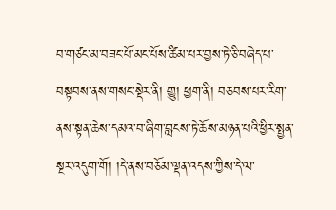བ་གཙང་མ་བཟང་པོ་མང་པོས་ཚིམ་པར་བྱས་ཏེ་ཅི་བཞེད་པ་བསྟབས་ནས་གསང་སྡེར་ནི། གྱུ། ཕྱག་ནི། བཅབས་པར་རིག་ནས་སྟན་ཆེས་དམའ་བ་ཞིག་བླངས་ཏེ་ཆོས་མཉན་པའི་ཕྱིར་སྤྱན་སྔར་འདུག་གོ། །དེ་ནས་བཅོམ་ལྡན་འདས་ཀྱིས་དེ་ལ་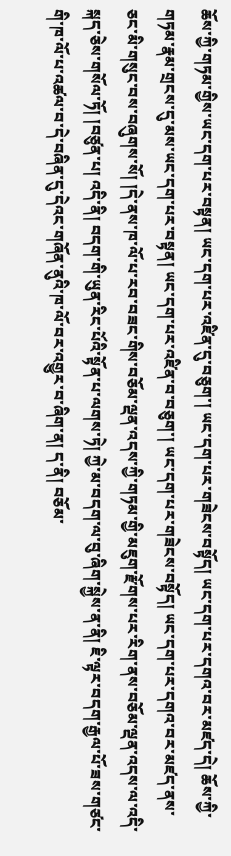ཆོས་ཀྱི་གཏམ་གྱིས་ཡང་དག་པར་བསྟན། ཡང་དག་པར་འཛིན་དུ་བཅུག་། ཡང་དག་པར་གཟེངས་བསྟོད། ཡང་དག་པར་དགའ་བར་མཛད་དེ། ཆོས་ཀྱི་གཏམ་རྣམ་གྲངས་དུ་མས་ཡང་དག་པར་བསྟན། ཡང་དག་པར་འཛིན་བ་བཅུག་། ཡང་དག་པར་གཟེངས་བསྟོད། ཡང་དག་པར་དགའ་བར་མཛད་ནས་ཅང་མི་གསུང་བས་བཞུགས་སོ། །དེ་ནས་ཁ་ལོ་པ་རབ་བཟང་གིས་བཅོམ་ལྡན་འདས་ཀྱི་གཏམ་གྱི་མཇུག་རྫོགས་པར་རིག་ནས་བཅོམ་ལྡན་འདས་ལ་འདི་སྐད་ཅེས་གསོལ་ཏོ། །བཙུན་པ། འདི་ནི། བདག་གི་ཡུན་རིང་པོའི་སྟོན་པ་ལགས་ཏེ། ཀྱེ་མ་བདག་ལ་བུ་ཞིག་སྐྱེས་ན་ནི། ཇི་ལྟར་བདག་རྒྱལ་པོ་ཟས་གཙང་གི་ཁ་ལོ་པ་འཚལ་བ་དེ་བཞིན་དུ་དེའང་གཞོན་ནུའི་ཁ་ལོ་བར་འགྱུར་བ་ཞིག་ན། ད་ནི། བཅོམ་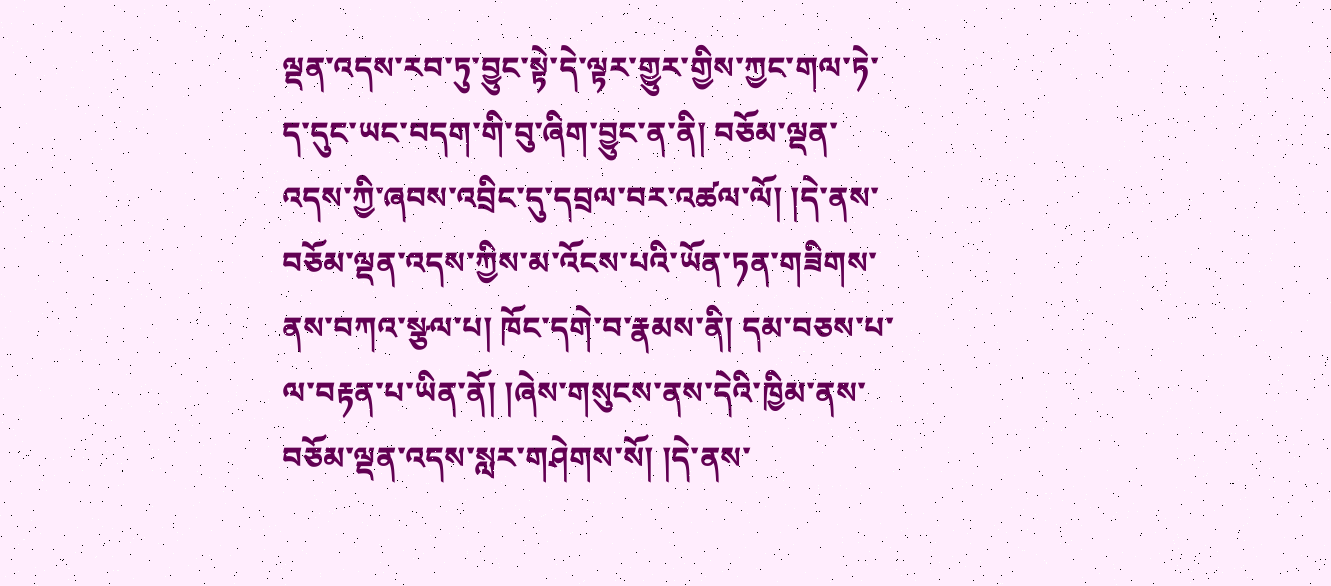ལྡན་འདས་རབ་ཏུ་བྱུང་སྟེ་དེ་ལྟར་གྱུར་གྱིས་ཀྱང་གལ་ཏེ་ད་དུང་ཡང་བདག་གི་བུ་ཞིག་བྱུང་ན་ནི། བཅོམ་ལྡན་འདས་ཀྱི་ཞབས་འབྲིང་དུ་དབྲལ་བར་འཚལ་ལོ། །དེ་ནས་བཅོམ་ལྡན་འདས་ཀྱིས་མ་འོངས་པའི་ཡོན་ཏན་གཟིགས་ནས་བཀའ་སྩལ་པ། ཁོང་དགེ་བ་རྣམས་ནི། དམ་བཅས་པ་ལ་བརྟན་པ་ཡིན་ནོ། །ཞེས་གསུངས་ནས་དེའི་ཁྱིམ་ནས་བཅོམ་ལྡན་འདས་སླར་གཤེགས་སོ། །དེ་ནས་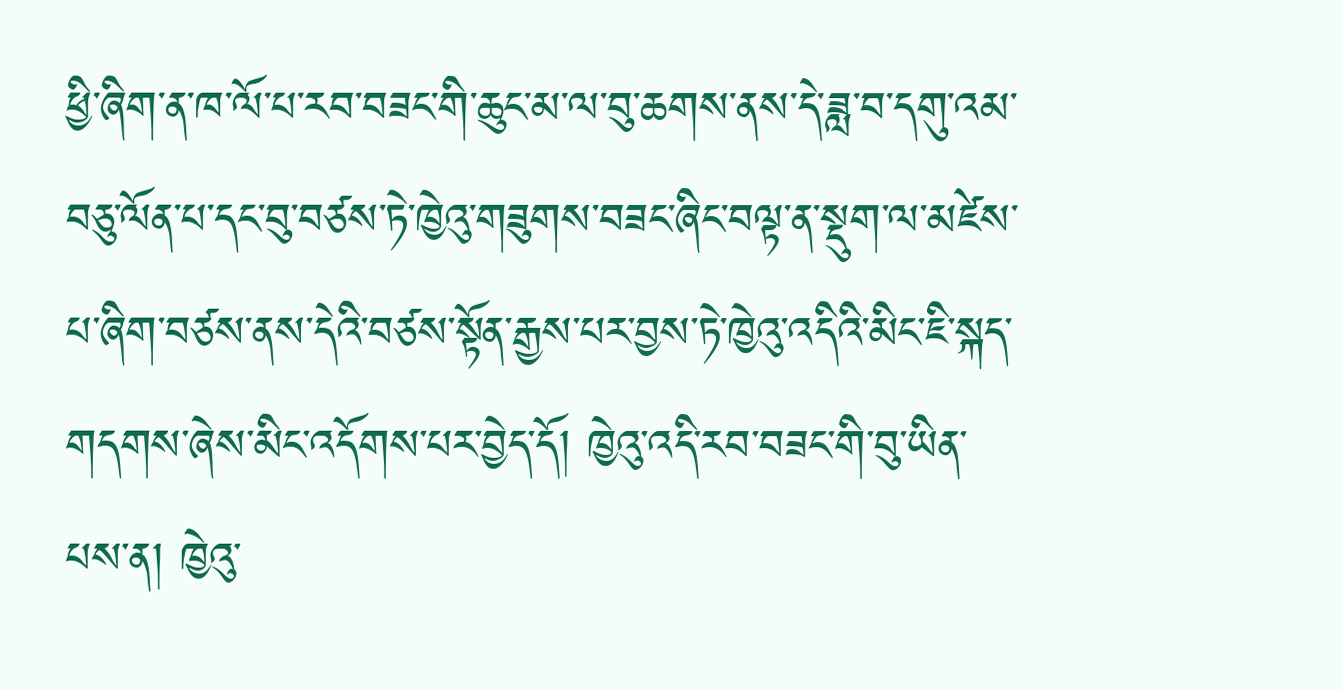ཕྱི་ཞིག་ན་ཁ་ལོ་པ་རབ་བཟང་གི་ཆུང་མ་ལ་བུ་ཆགས་ནས་དེ་ཟླ་བ་དགུ་འམ་བཅུ་ལོན་པ་དང་བུ་བཙས་ཏེ་ཁྱེའུ་གཟུགས་བཟང་ཞིང་བལྟ་ན་སྡུག་ལ་མཛེས་པ་ཞིག་བཙས་ནས་དེའི་བཙས་སྟོན་རྒྱས་པར་བྱས་ཏེ་ཁྱེའུ་འདིའི་མིང་ཇི་སྐད་གདགས་ཞེས་མིང་འདོགས་པར་བྱེད་དོ། ཁྱེའུ་འདི་རབ་བཟང་གི་བུ་ཡིན་པས་ན། ཁྱེའུ་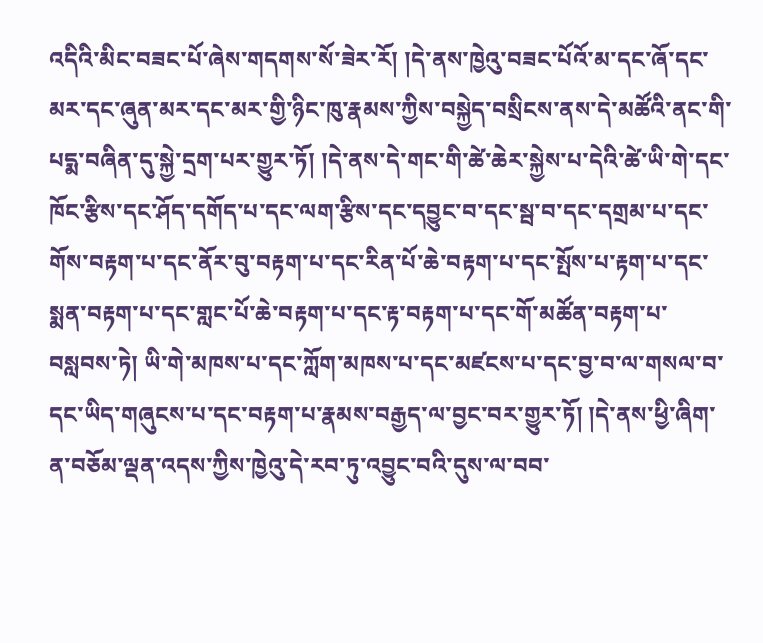འདིའི་མིང་བཟང་པོ་ཞེས་གདགས་སོ་ཟེར་རོ། །དེ་ནས་ཁྱེའུ་བཟང་པོའོ་མ་དང་ཞོ་དང་མར་དང་ཞུན་མར་དང་མར་གྱི་ཉིང་ཁུ་རྣམས་ཀྱིས་བསྐྱེད་བསྲིངས་ནས་དེ་མཚོའི་ནང་གི་པདྨ་བཞིན་དུ་སྐྱེ་དྲག་པར་གྱུར་ཏོ། །དེ་ནས་དེ་གང་གི་ཚེ་ཆེར་སྐྱེས་པ་དེའི་ཚེ་ཡི་གེ་དང་ཁོང་རྩིས་དང་ཤོད་དགོད་པ་དང་ལག་རྩིས་དང་དབྱུང་བ་དང་སྦ་བ་དང་དགྲམ་པ་དང་གོས་བརྟག་པ་དང་ནོར་བུ་བརྟག་པ་དང་རིན་པོ་ཆེ་བརྟག་པ་དང་སྤོས་པ་རྟག་པ་དང་སྨན་བརྟག་པ་དང་གླང་པོ་ཆེ་བརྟག་པ་དང་རྟ་བརྟག་པ་དང་གོ་མཚོན་བརྟག་པ་བསླབས་ཏེ། ཡི་གེ་མཁས་པ་དང་ཀློག་མཁས་པ་དང་མཛངས་པ་དང་བྱ་བ་ལ་གསལ་བ་དང་ཡིད་གཞུངས་པ་དང་བརྟག་པ་རྣམས་བརྒྱད་ལ་བྱང་བར་གྱུར་ཏོ། །དེ་ནས་ཕྱི་ཞིག་ན་བཅོམ་ལྡན་འདས་ཀྱིས་ཁྱེའུ་དེ་རབ་ཏུ་འབྱུང་བའི་དུས་ལ་བབ་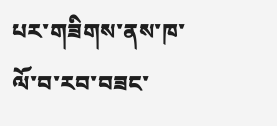པར་གཟིགས་ནས་ཁ་ལོ་བ་རབ་བཟང་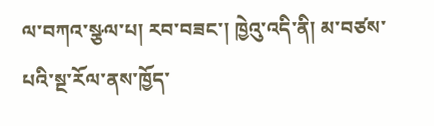ལ་བཀའ་སྩལ་པ། རབ་བཟང་། ཁྱེའུ་འདི་ནི། མ་བཙས་པའི་སྔ་རོལ་ནས་ཁྱོད་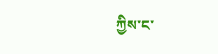ཀྱིས་ང་